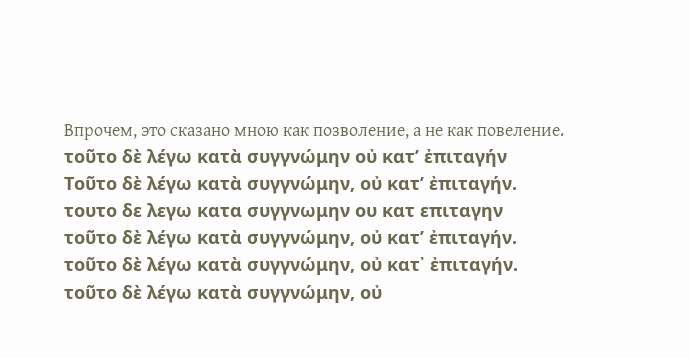Впрочем, это сказано мною как позволение, а не как повеление.
τοῦτο δὲ λέγω κατὰ συγγνώμην οὐ κατ’ ἐπιταγήν
Τοῦτο δὲ λέγω κατὰ συγγνώμην, οὐ κατ’ ἐπιταγήν.
τουτο δε λεγω κατα συγγνωμην ου κατ επιταγην
τοῦτο δὲ λέγω κατὰ συγγνώμην, οὐ κατ’ ἐπιταγήν.
τοῦτο δὲ λέγω κατὰ συγγνώμην, οὐ κατ᾽ ἐπιταγήν.
τοῦτο δὲ λέγω κατὰ συγγνώμην, οὐ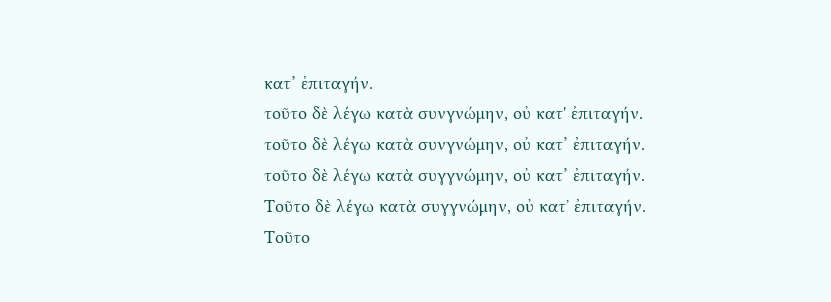κατ’ ἐπιταγήν.
τοῦτο δὲ λέγω κατὰ συνγνώμην, οὐ κατ' ἐπιταγήν.
τοῦτο δὲ λέγω κατὰ συνγνώμην, οὐ κατ’ ἐπιταγήν.
τοῦτο δὲ λέγω κατὰ συγγνώμην, οὐ κατ’ ἐπιταγήν.
Τοῦτο δὲ λέγω κατὰ συγγνώμην, οὐ κατʼ ἐπιταγήν.
Τοῦτο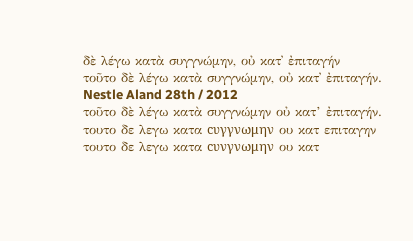δὲ λέγω κατὰ συγγνώμην, οὐ κατ᾿ ἐπιταγήν
τοῦτο δὲ λέγω κατὰ συγγνώμην, οὐ κατ᾽ ἐπιταγήν.
Nestle Aland 28th / 2012
τοῦτο δὲ λέγω κατὰ συγγνώμην οὐ κατ’ ἐπιταγήν.
τουτο δε λεγω κατα ϲυγγνωμην ου κατ επιταγην
τουτο δε λεγω κατα ϲυνγνωμην ου κατ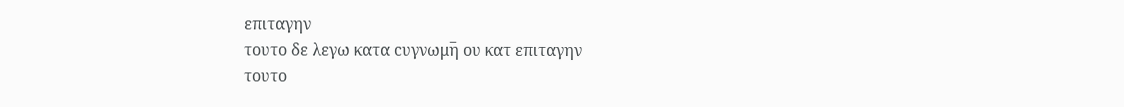επιταγην
τουτο δε λεγω κατα ϲυγνωμη̅ ου κατ επιταγην
τουτο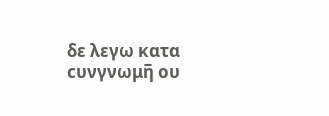δε λεγω κατα ϲυνγνωμη̅ ου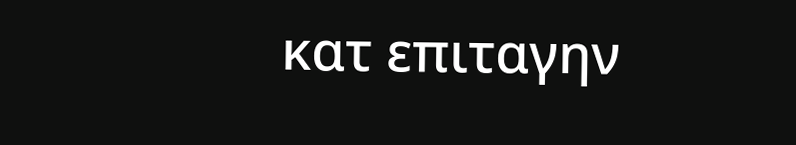κατ επιταγην